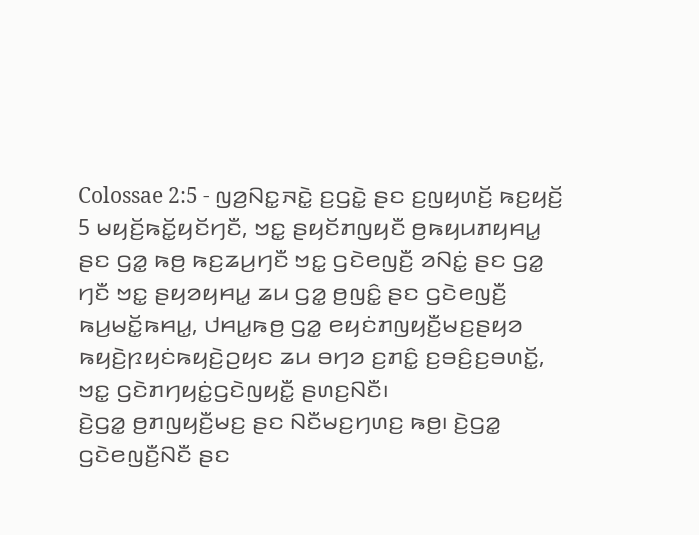Colossae 2:5 - ꤜꤤ꤬ꤡꤢ꤭ꤏꤢꤧ꤭ ꤢ꤬ꤞꤢꤧ꤭ ꤔꤢ ꤢ꤬ꤜꤟꤛꤢꤩ꤬ ꤒꤢ꤬ꤟꤢꤩ꤬
5 ꤗꤟꤢꤩ꤬ꤒꤢꤩ꤭ꤟꤢꤩꤚꤢꤪ, ꤠꤢ꤭ ꤔꤟꤢꤩꤊꤜꤟꤢꤪ ꤥ꤬ꤒꤟꤣꤊꤟꤌꤣ꤭ ꤔꤢ ꤞꤤ꤭ ꤒꤥ꤬ ꤒꤢ꤬ꤘꤣ꤬ꤚꤢꤪ ꤠꤢ꤭ ꤞꤢꤧꤕꤜꤢꤪ꤬ ꤤꤡꤢꤦ꤭ ꤔꤢ ꤞꤤ꤭ ꤚꤢꤪ ꤠꤢ꤭ ꤔꤟꤤꤟꤌꤣ꤭ ꤘꤣ ꤞꤤ꤭ ꤥ꤬ꤜꤢꤨ꤭ ꤔꤢ ꤞꤢꤧꤕꤜꤢꤪ꤬ ꤒꤣ꤬ꤗꤢꤩ꤭ꤒꤌꤣ꤭, ꤓꤌꤣ꤭ꤒꤥ꤬ ꤞꤤ꤭ ꤕꤟꤢꤦꤊꤜꤟꤢꤪ꤬ꤗꤢ꤬ꤔꤟꤤ ꤒꤟꤢꤧ꤬ꤐꤟꤢꤦꤒꤟꤢꤧ꤬ꤑꤟꤢ ꤘꤣ ꤋꤚꤤ ꤢ꤬ꤊꤢꤨ꤭ ꤢ꤬ꤋꤢꤨ꤬ꤢ꤬ꤋꤛꤢꤩ꤭, ꤠꤢ꤭ ꤞꤢꤧꤊꤚꤟꤢꤦ꤭ꤞꤢꤧꤜꤟꤢꤪ꤭ ꤔꤛꤢ꤬ꤡꤢꤪ꤯
ꤢꤧ꤬ꤞꤤ꤭ ꤥ꤬ꤊꤜꤟꤢꤪ꤬ꤗꤢ꤬ ꤔꤢ ꤡꤢꤪꤗꤢ꤬ꤚꤛꤢ꤬ ꤒꤥ꤬꤯ ꤢꤧ꤬ꤞꤤ꤭ ꤞꤢꤧꤕꤜꤢꤪ꤬ꤡꤢꤪ ꤔꤢ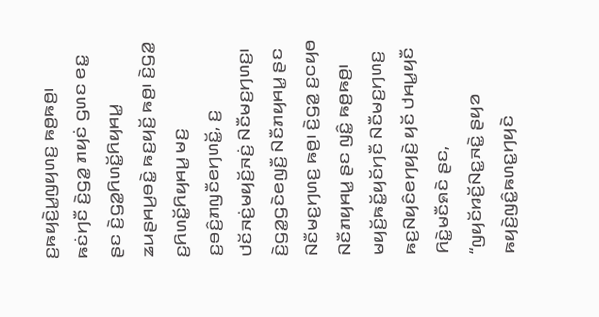ꤢ꤬ꤒꤟꤢꤧ꤬ꤣ꤭ꤜꤟꤛꤢ꤬ ꤒꤥ꤬ꤒꤥ꤬꤯
ꤒꤢꤦꤚꤢꤪ ꤢꤧ꤬ꤞꤤ꤭ ꤊꤟꤢꤦ ꤞꤛꤢ ꤕꤢ꤭ ꤔꤢ ꤢꤧ꤬ꤞꤤ꤭ꤖꤛꤢꤩ꤭ꤖꤟꤌꤣ꤭ ꤘꤣꤔꤌꤣ꤬ꤋꤢꤧ꤭ ꤒꤢ꤬ꤟꤢꤩ꤬ ꤒꤥ꤬꤯ ꤢꤧ꤬ꤞꤤ꤭ ꤢ꤬ꤖꤛꤢꤩ꤭ꤖꤟꤌꤣ꤭ ꤗꤢ꤬ ꤢ꤬ꤋꤢꤨ꤬ꤊꤜꤢꤪꤕꤚꤛꤢꤩ꤭, ꤢ꤬ ꤓꤢꤩꤏꤢꤦ꤬ꤗꤟꤢꤩ꤬ꤏꤢꤦ꤬ ꤡꤢꤪꤗꤢ꤬ꤚꤛꤢ꤬꤯ ꤢꤧ꤬ꤞꤤ꤭ꤞꤢꤧꤕꤜꤢꤪ꤬ ꤡꤢꤪꤊꤟꤌꤣ꤭ ꤔꤢ ꤡꤢꤪꤗꤢ꤬ꤚꤛꤢ꤬ ꤒꤥ꤬꤯ ꤢꤧ꤬ꤞꤤ꤭ ꤢ꤬ꤍꤟꤥ ꤡꤢꤪꤊꤟꤌꤣ꤭ ꤔꤢ ꤜꤢꤨ꤭ ꤒꤥ꤬ꤒꤥ꤬꤯
ꤗꤟꤢꤩ꤬ꤒꤢꤩ꤭ꤟꤢꤩꤚꤢꤪ ꤡꤢꤪꤗꤢ꤬ꤚꤛꤢ꤬ ꤒꤢ꤬ꤡꤟꤢꤨꤕꤚꤟꤢꤧ꤬ ꤟꤢꤩ ꤓꤌꤣ꤭ꤟꤢꤪ ꤖꤢꤧ꤭ꤗꤢꤪꤎꤢꤧ ꤔꤢ, “ꤜꤟꤢꤩꤙꤢꤩ꤬ꤡꤢ꤭ꤏꤢꤧ꤭ ꤔꤟꤤ ꤒꤟꤢꤧ꤬ꤜꤢꤨ꤭ꤒꤛꤢ꤭ꤚꤟꤢꤧ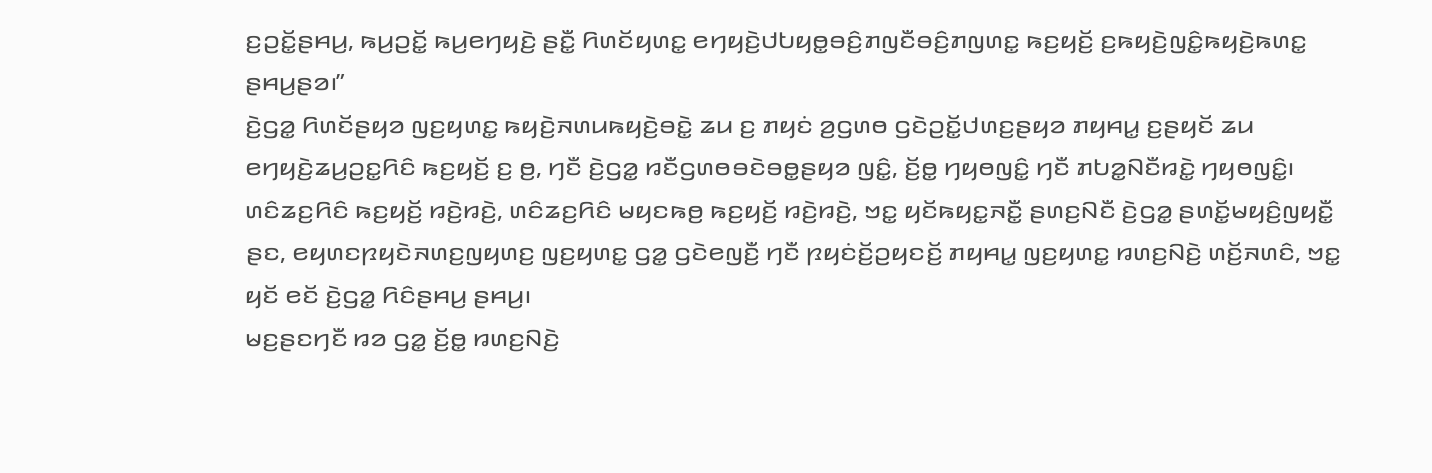ꤢ꤬ꤑꤢꤩ꤭ꤔꤌꤣ꤬, ꤒꤣ꤬ꤑꤢꤩ꤭ ꤒꤣ꤬ꤕꤚꤟꤢꤧ꤬ ꤔꤢꤪ꤭ ꤖꤛꤢꤩꤟꤛꤢ꤭ ꤕꤚꤟꤢꤧ꤬ꤓꤝꤟꤥ꤭ꤋꤢꤨ꤬ꤊꤜꤢꤪꤋꤢꤨ꤬ꤊꤜꤛꤢ꤭ ꤒꤢ꤬ꤟꤢꤩ꤬ ꤢ꤬ꤒꤟꤢꤧ꤬ꤜꤢꤨ꤭ꤒꤟꤢꤧ꤬ꤒꤛꤢ꤭ ꤔꤌꤣ꤬ꤔꤤ꤯”
ꤢꤧ꤬ꤞꤤ꤭ ꤖꤛꤢꤩꤔꤟꤤ ꤜꤢ꤬ꤟꤛꤢ꤭ ꤒꤟꤢꤧ꤬ꤏꤛꤣꤒꤟꤢꤧ꤬ꤋꤢꤧ꤭ ꤘꤣ ꤢ꤬ ꤊꤟꤢꤦ ꤤ꤬ꤞꤛꤥ ꤞꤢꤧꤑꤢꤩ꤭ꤓꤛꤢ꤬ꤔꤟꤤ ꤊꤟꤌꤣ꤭ ꤢ꤬ꤔꤟꤢꤩ ꤘꤣ ꤕꤚꤟꤢꤧ꤬ꤘꤣ꤬ꤑꤢ꤭ꤖꤢꤨ ꤒꤢ꤬ꤟꤢꤩ꤬ ꤢ꤬ ꤥ꤬, ꤚꤢꤪ ꤢꤧ꤬ꤞꤤ꤭ ꤙꤢꤪꤞꤛꤥꤋꤢꤧꤋꤥ꤭ꤔꤟꤤ ꤜꤢꤨ꤭, ꤢꤩ꤬ꤥ꤭ ꤚꤟꤥꤜꤢꤨ꤭ ꤚꤢꤪ ꤊꤝꤤ꤭ꤡꤢꤪꤙꤢꤧ꤭ ꤚꤟꤥꤜꤢꤨ꤭꤯
ꤛꤢꤨꤘꤢ꤬ꤖꤢꤨ ꤒꤢ꤬ꤟꤢꤩ꤬ ꤙꤢꤧ꤬ꤙꤢꤧ꤬, ꤛꤢꤨꤘꤢ꤬ꤖꤢꤨ ꤗꤟꤢꤒꤥ꤬ ꤒꤢ꤬ꤟꤢꤩ꤬ ꤙꤢꤧ꤬ꤙꤢꤧ꤬, ꤠꤢ꤭ ꤟꤢꤩꤒꤟꤢ꤭ꤏꤢꤪ꤭ ꤔꤛꤢ꤬ꤡꤢꤪ ꤢꤧ꤬ꤞꤤ꤭ ꤔꤛꤢꤩ꤭ꤗꤟꤢꤨ꤬ꤜꤟꤢꤪ꤭ ꤔꤢ, ꤕꤟꤛꤢꤐꤟꤢꤧꤏꤛꤢ꤬ꤜꤟꤛꤢ꤬ ꤜꤢ꤬ꤟꤛꤢ꤭ ꤞꤤ꤭ ꤞꤢꤧꤕꤜꤢꤪ꤬ ꤚꤢꤪ ꤐꤟꤢꤦꤢꤩ꤬ꤑꤟꤢꤢꤩ꤬ ꤊꤟꤌꤣ꤭ ꤜꤢ꤬ꤟꤛꤢ꤭ ꤙꤛꤢ꤬ꤡꤢꤧ꤬ ꤛꤢꤩ꤬ꤏꤛꤢꤨ, ꤠꤢ꤭ ꤟꤢꤩ ꤕꤢꤩ ꤢꤧ꤬ꤞꤤ꤭ ꤖꤢꤨꤔꤌꤣ꤬ ꤔꤌꤣ꤬꤯
ꤗꤢ꤬ꤔꤢꤚꤢꤪ ꤙꤤ ꤞꤤ꤭ ꤢꤩ꤬ꤥ꤭ ꤙꤛꤢ꤬ꤡꤢꤧ꤬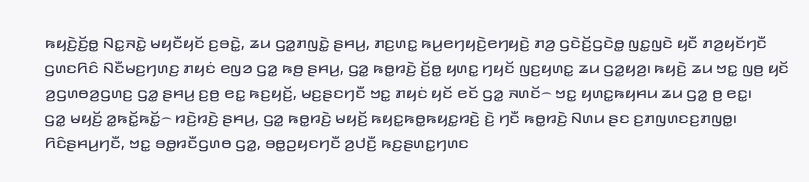ꤒꤟꤢꤧ꤬ꤢꤩ꤬ꤥ꤭ ꤡꤢ꤭ꤏꤢꤧ꤭ ꤗꤟꤢꤪꤟꤢꤩ ꤢ꤬ꤋꤢꤧ꤭, ꤘꤣ ꤞꤤ꤭ꤊꤜꤢꤧ꤭ ꤔꤌꤣ꤬, ꤊꤢ꤬ꤛꤢ꤭ ꤒꤣ꤬ꤕꤚꤟꤢꤧ꤬ꤕꤚꤟꤢꤧ꤬ ꤊꤤ꤬ ꤞꤢꤧꤢꤩ꤬ꤞꤢꤧꤥ꤭ ꤜꤢ꤭ꤜꤢꤧ ꤟꤢꤪ ꤊꤤ꤬ꤟꤢꤩꤚꤢꤪ ꤞꤛꤢꤖꤢꤨ ꤡꤢꤪꤗꤢ꤬ꤚꤛꤢ꤬ ꤊꤟꤢꤦ ꤕꤜꤤ ꤞꤤ꤭ ꤒꤥ꤬ ꤔꤌꤣ꤬, ꤞꤤ꤭ ꤒꤥ꤭ꤙꤢꤧ꤬ ꤢꤩ꤬ꤥ꤭ ꤟꤛꤢ꤭ ꤚꤟꤢꤩ ꤜꤢ꤬ꤟꤛꤢ꤭ ꤘꤣ ꤞꤤ꤭ꤟꤤ꤬꤯ ꤒꤟꤢꤧ꤬ ꤘꤣ ꤠꤢ꤭ ꤜꤥ꤬ ꤟꤢꤩ ꤤ꤬ꤞꤛꤥꤤ꤬ꤞꤛꤢ꤬ ꤞꤤ꤭ ꤔꤌꤣ꤬ ꤢ꤬ꤥ꤬ ꤕꤢ꤭ ꤒꤢ꤬ꤟꤢꤩ꤬, ꤗꤢ꤬ꤔꤢꤚꤢꤪ ꤠꤢ꤭ ꤊꤟꤢꤦ ꤟꤢꤩ ꤕꤢꤩ ꤞꤤ꤭ ꤏꤛꤢꤩ꤮ ꤠꤢ꤭ ꤟꤛꤢ꤭ꤒꤟꤌꤣ ꤘꤣ ꤞꤤ꤭ ꤥ꤬ ꤕꤢ꤭꤯
ꤞꤤ꤭ ꤗꤟꤢꤩ꤬ ꤤ꤭ꤒꤢꤩ꤭ꤒꤢꤩ꤭꤮ ꤙꤢꤧ꤬ꤙꤢꤧ꤬ ꤔꤌꤣ꤬, ꤞꤤ꤭ ꤒꤥ꤭ꤙꤢꤧ꤬ ꤗꤟꤢꤩ꤬ ꤒꤟꤢ꤭ꤒꤥ꤭ꤒꤟꤢ꤭ꤙꤢꤧ꤬ ꤢꤧ꤬ ꤚꤢꤪ ꤒꤥ꤭ꤙꤢꤧ꤬ ꤡꤛꤣ ꤔꤢ ꤢ꤬ꤊꤜꤛꤢꤢ꤬ꤊꤜꤥ꤭꤯
ꤖꤢꤨꤔꤌꤣ꤬ꤚꤢꤪ, ꤠꤢ꤭ ꤋꤥ꤭ꤙꤢꤪꤞꤛꤥ ꤞꤤ꤭, ꤋꤥ꤭ꤑꤟꤢꤚꤢꤪ ꤤ꤬ꤓꤢꤪ꤬ ꤒꤢ꤬ꤔꤛꤢ꤭ꤚꤛꤢ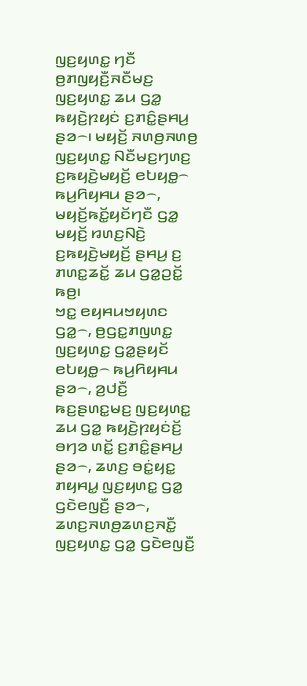ꤜꤢ꤬ꤟꤛꤢ꤭ ꤚꤢꤪ ꤥ꤬ꤊꤜꤟꤢꤪ꤬ꤏꤢꤪꤗꤢ꤬ ꤜꤢ꤬ꤟꤛꤢ꤭ ꤘꤣ ꤞꤤ꤭ ꤒꤟꤢꤧ꤬ꤐꤟꤢꤦ ꤢ꤬ꤊꤢꤨ꤭ꤔꤌꤣ꤬ ꤔꤤ꤮꤯ ꤗꤟꤢꤩ꤬ ꤏꤛꤥ꤬ꤏꤛꤥ꤬ ꤜꤢ꤬ꤟꤛꤢ꤭ ꤡꤢꤪꤗꤢ꤬ꤚꤛꤢ꤬ ꤢ꤬ꤒꤟꤢꤧ꤬ꤗꤟꤢꤩ꤬ ꤕꤝꤟꤥ꤭꤮ ꤒꤣ꤬ꤖꤟꤌꤣ ꤔꤤ꤮, ꤗꤟꤢꤩ꤬ꤒꤢꤩ꤭ꤟꤢꤩꤚꤢꤪ ꤞꤤ꤭ ꤗꤟꤢꤩ꤬ ꤙꤛꤢ꤬ꤡꤢꤧ꤬ ꤢ꤬ꤒꤟꤢꤧ꤬ꤗꤟꤢꤩ꤬ ꤔꤌꤣ꤬ ꤢ꤬ ꤊꤛꤢ꤭ꤘꤢꤩ꤭ ꤘꤣ ꤞꤤ꤭ꤑꤢꤩ꤭ ꤒꤥ꤬꤯
ꤠꤢ꤭ ꤕꤟꤌꤣꤠꤟꤛꤢ ꤞꤤ꤭꤮, ꤥ꤬ꤞꤢ꤭ꤊꤜꤛꤢ꤭ ꤜꤢ꤬ꤟꤛꤢ꤭ ꤞꤤ꤭ꤔꤟꤢꤩ ꤕꤝꤟꤥ꤭꤮ ꤒꤣ꤬ꤖꤟꤌꤣ ꤔꤤ꤮, ꤤ꤬ꤓꤢꤪ꤬ ꤒꤢ꤬ꤔꤛꤢ꤭ꤗꤢ꤬ ꤜꤢ꤬ꤟꤛꤢ꤭ ꤘꤣ ꤞꤤ꤭ ꤒꤟꤢꤧ꤬ꤐꤟꤢꤦꤢꤩ꤬ ꤋꤚꤤ ꤛꤢꤩ꤭ ꤢ꤬ꤊꤢꤨ꤭ꤔꤌꤣ꤬ ꤔꤤ꤮, ꤘꤛꤢ꤬ ꤋꤢꤦ꤭ꤟꤢ꤭ ꤊꤟꤌꤣ꤭ ꤜꤢ꤬ꤟꤛꤢ꤭ ꤞꤤ꤭ ꤞꤢꤧꤕꤜꤢꤪ꤬ ꤔꤤ꤮, ꤘꤛꤢ꤬ꤏꤛꤥ꤬ꤘꤛꤢ꤬ꤏꤢꤪ꤭ ꤜꤢ꤬ꤟꤛꤢ꤭ ꤞꤤ꤭ ꤞꤢꤧꤕꤜꤢꤪ꤬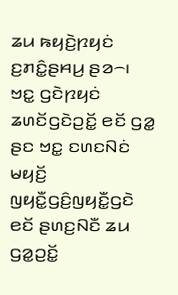ꤘꤣ ꤒꤟꤢꤧ꤬ꤐꤟꤢꤦ ꤢ꤬ꤊꤢꤨ꤭ꤔꤌꤣ꤬ ꤔꤤ꤮꤯
ꤠꤢ꤭ ꤞꤢꤧꤐꤟꤢꤦ ꤘꤛꤢꤩꤞꤢꤧꤑꤢꤩ꤭ ꤕꤢꤩ ꤞꤤ꤭ ꤔꤢ ꤠꤢ꤭ ꤢꤛꤢꤡꤢꤦ ꤗꤟꤢꤩ꤬ ꤜꤟꤢꤪ꤭ꤞꤢꤨ꤬ꤜꤟꤢꤪ꤭ꤞꤢꤧ ꤕꤢꤩ ꤔꤛꤢ꤬ꤡꤢꤪ ꤘꤣ ꤞꤤ꤭ꤑꤢꤩ꤭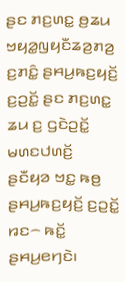ꤔꤢ ꤊꤢ꤬ꤛꤢ꤭ ꤥ꤬ꤘꤣ ꤠꤟꤤ꤭ꤜꤟꤢꤪꤘꤤ꤬ꤊꤤ꤬ ꤢ꤬ꤊꤢꤨ꤭ ꤔꤌꤣ꤬ꤒꤢ꤬ꤟꤢꤩ꤬ ꤢ꤬ꤑꤢꤩ꤭ ꤔꤢ ꤊꤢ꤬ꤛꤢ꤭ ꤘꤣ ꤢ꤬ ꤞꤢꤧꤑꤢꤩ꤭ ꤗꤛꤢꤓꤛꤢꤩ꤬ ꤔꤢꤪꤟꤤ ꤠꤢ꤭ ꤒꤥ꤬ ꤔꤌꤣ꤬ꤒꤢ꤬ꤟꤢꤩ꤬ ꤢ꤬ꤑꤢꤩ꤭ ꤙꤢ꤮ ꤒꤢꤩ꤭ ꤔꤌꤣ꤬ꤕꤚꤢꤧ꤯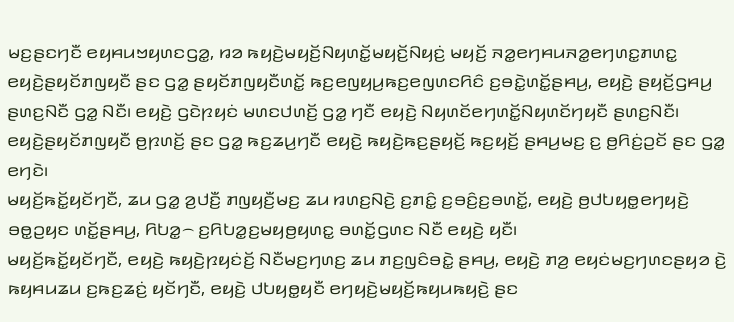ꤗꤢ꤬ꤔꤢꤚꤢꤪ ꤕꤟꤌꤣꤠꤟꤛꤢꤞꤤ꤭, ꤙꤤ ꤒꤟꤢꤧ꤬ꤗꤟꤢꤩ꤬ꤡꤟꤛꤢꤩ꤭ꤗꤟꤢꤩ꤬ꤡꤟꤢꤦ꤬ ꤗꤟꤢꤩ꤬ ꤏꤤ꤭ꤕꤚꤌꤣꤏꤤ꤭ꤕꤚꤛꤢ꤭ꤊꤛꤢ꤭ ꤕꤟꤢꤧ꤬ꤔꤟꤢꤩꤊꤜꤟꤢꤪ ꤔꤢ ꤞꤤ꤭ ꤔꤟꤢꤩꤊꤜꤟꤢꤪꤛꤢꤩ꤭ ꤒꤢ꤬ꤕꤜꤟꤣ꤬ꤒꤢ꤬ꤕꤜꤛꤢꤖꤢꤨ ꤢ꤬ꤋꤢꤧ꤭ꤛꤢꤩ꤭ꤔꤌꤣ꤬, ꤕꤟꤢꤧ꤬ ꤔꤟꤢꤩ꤬ꤞꤌꤣ꤬ ꤔꤛꤢ꤬ꤡꤢꤪ ꤞꤤ꤭ ꤡꤢꤪ꤯ ꤕꤟꤢꤧ꤬ ꤞꤢꤧꤐꤟꤢꤦ ꤗꤛꤢꤓꤛꤢꤩ꤬ ꤞꤤ꤭ ꤚꤢꤪ ꤕꤟꤢꤧ꤬ ꤡꤟꤛꤢꤩꤕꤚꤛꤢꤩ꤭ꤡꤟꤛꤢꤩꤚꤟꤢꤪ ꤔꤛꤢ꤬ꤡꤢꤪ꤯ ꤕꤟꤢꤧ꤬ꤔꤟꤢꤩꤊꤜꤟꤢꤪ ꤥ꤬ꤐꤛꤢꤩ꤬ ꤔꤢ ꤞꤤ꤭ ꤒꤢ꤬ꤘꤣ꤬ꤚꤢꤪ ꤕꤟꤢꤧ꤬ ꤒꤟꤢꤧ꤬ꤒꤢ꤬ꤔꤟꤢꤩ꤬ ꤒꤢ꤬ꤟꤢꤩ꤬ ꤔꤌꤣ꤬ꤗꤢ꤬ ꤢ꤬ ꤥ꤬ꤖꤢꤦ꤬ꤑꤢꤩ ꤔꤢ ꤞꤤ꤭ ꤕꤚꤢꤧ꤯
ꤗꤟꤢꤩ꤬ꤒꤢꤩ꤭ꤟꤢꤩꤚꤢꤪ, ꤘꤣ ꤞꤤ꤭ ꤤ꤬ꤓꤢꤪ꤬ ꤊꤜꤟꤢꤪ꤬ꤗꤢ꤬ ꤘꤣ ꤙꤛꤢ꤬ꤡꤢꤧ꤬ ꤢ꤬ꤊꤢꤨ꤭ ꤢ꤬ꤋꤢꤨ꤬ꤢ꤬ꤋꤛꤢꤩ꤭, ꤕꤟꤢꤧ꤬ ꤥ꤬ꤓꤝꤟꤥ꤭ꤕꤚꤟꤢꤧ꤬ ꤋꤥ꤭ꤑꤟꤢ ꤛꤢꤩ꤭ꤔꤌꤣ꤬, ꤖꤝꤤ꤭꤮ ꤢ꤬ꤖꤝꤤ꤭ꤢ꤬ꤗꤟꤥ꤬ꤟꤛꤢ꤭ ꤋꤛꤢꤩ꤭ꤞꤛꤢ ꤡꤢꤪ ꤕꤟꤢꤧ꤬ ꤟꤢꤪ꤯
ꤗꤟꤢꤩ꤬ꤒꤢꤩ꤭ꤟꤢꤩꤚꤢꤪ, ꤕꤟꤢꤧ꤬ ꤒꤟꤢꤧ꤬ꤐꤟꤢꤦꤢꤩ꤬ ꤡꤢꤪꤗꤢ꤬ꤚꤛꤢ꤬ ꤘꤣ ꤊꤢ꤬ꤜꤢꤨꤋꤢꤧ꤭ ꤔꤌꤣ꤬, ꤕꤟꤢꤧ꤬ ꤊꤤ꤬ ꤕꤟꤢꤦꤗꤢ꤬ꤚꤛꤢꤔꤟꤤ ꤢꤧ꤬ ꤒꤟꤌꤣꤘꤣ ꤢ꤬ꤒꤢ꤬ꤘꤢꤦ꤬ ꤟꤢꤩꤚꤢꤪ, ꤕꤟꤢꤧ꤬ ꤓꤝꤟꤥ꤭ꤟꤢꤪ ꤕꤚꤟꤢꤧ꤬ꤗꤟꤢꤩ꤬ꤒꤟꤣꤒꤟꤢꤧ꤬ ꤔꤢ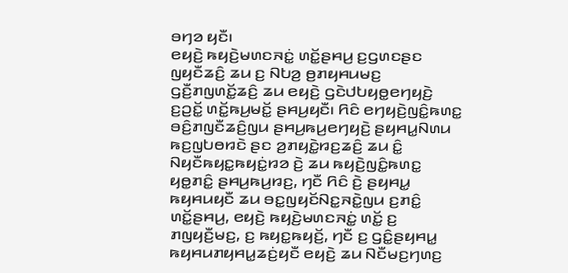ꤋꤚꤤ ꤟꤢꤪ꤯
ꤕꤟꤢꤧ꤬ ꤒꤟꤢꤧ꤬ꤗꤛꤢꤏꤢꤦ꤭ ꤛꤢꤩ꤭ꤔꤌꤣ꤬ ꤢ꤬ꤞꤛꤢꤔꤢ ꤜꤟꤢꤪꤘꤢꤨ꤬ ꤘꤣ ꤢ꤬ ꤡꤝꤤ꤬ ꤥ꤬ꤊꤟꤌꤣꤗꤢ꤬ ꤞꤢꤪ꤬ꤊꤜꤛꤢꤩ꤭ꤘꤢꤨ꤬ ꤘꤣ ꤕꤟꤢꤧ꤬ ꤞꤢꤧꤓꤝꤟꤥ꤭ꤕꤚꤟꤢꤧ꤬ ꤢ꤬ꤑꤢꤩ꤭ ꤛꤢꤩ꤭ꤒꤣ꤬ꤗꤢꤩ꤭ ꤔꤌꤣ꤬ꤟꤢꤪ꤯ ꤖꤢꤨ ꤕꤚꤟꤢꤧ꤬ꤜꤢꤨ꤭ꤒꤛꤢ꤭ ꤋꤢꤨ꤬ꤊꤜꤢꤪꤘꤢꤨ꤬ꤜꤣ ꤔꤌꤣ꤬ꤒꤣ꤬ꤕꤚꤟꤢꤧ꤬ ꤔꤟꤌꤣ꤭ꤡꤛꤣ ꤒꤢ꤬ꤜꤝꤥꤙꤢꤧ ꤔꤢ ꤤ꤬ꤊꤟꤢꤧ꤭ꤙꤢ꤬ꤘꤢꤨ꤬ ꤘꤣ ꤢꤨ꤭ ꤡꤟꤢꤪꤒꤟꤢ꤭ꤒꤟꤢꤦ꤭ꤙꤤ ꤢꤧ꤬ ꤘꤣ ꤒꤟꤢꤧ꤬ꤜꤢꤨ꤭ꤒꤛꤢ꤭ ꤟꤥ꤭ꤊꤢꤨ꤭ ꤔꤌꤣ꤬ꤒꤣ꤬ꤙꤢ꤬, ꤚꤢꤪ ꤖꤢꤨ ꤢꤧ꤬ ꤔꤟꤌꤣ꤭ ꤒꤟꤌꤣꤟꤢꤪ ꤘꤣ ꤋꤢ꤭ꤜꤟꤢꤩꤡꤢ꤭ꤏꤢꤧ꤭ꤜꤣ ꤢ꤬ꤊꤢꤨ꤭ ꤛꤢꤩ꤭ꤔꤌꤣ꤬, ꤕꤟꤢꤧ꤬ ꤒꤟꤢꤧ꤬ꤗꤛꤢꤏꤢꤦ꤭ ꤛꤢꤩ꤭ ꤢ꤬ ꤊꤜꤟꤢꤪ꤬ꤗꤢ꤬, ꤢ꤬ ꤒꤟꤢ꤭ꤒꤟꤢꤩ꤬, ꤚꤢꤪ ꤢ꤬ ꤞꤢꤨ꤭ꤔꤟꤌꤣ꤭ ꤒꤟꤌꤣꤊꤟꤌꤣ꤭ꤘꤢꤦ꤬ꤟꤢꤪ ꤕꤟꤢꤧ꤬ ꤘꤣ ꤡꤢꤪꤗꤢ꤬ꤚꤛꤢ꤬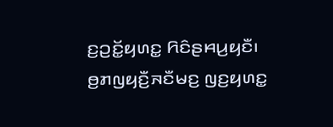ꤢ꤬ꤑꤢꤩ꤭ꤟꤛꤢ꤭ ꤖꤢꤨꤔꤌꤣ꤬ꤟꤢꤪ꤯
ꤥ꤬ꤊꤜꤟꤢꤪ꤬ꤏꤢꤪꤗꤢ꤬ ꤜꤢ꤬ꤟꤛꤢ꤭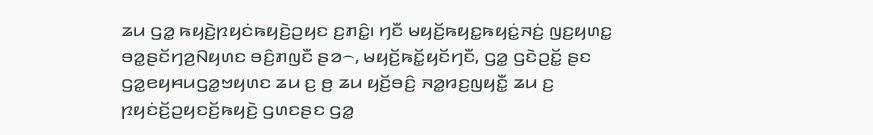ꤘꤣ ꤞꤤ꤭ ꤒꤟꤢꤧ꤬ꤐꤟꤢꤦꤒꤟꤢꤧ꤬ꤑꤟꤢ ꤢ꤬ꤊꤢꤨ꤭꤯ ꤚꤢꤪ ꤗꤟꤢꤩ꤬ꤒꤟꤢ꤭ꤒꤟꤢꤦ꤭ꤏꤢꤦ꤬ ꤜꤢ꤬ꤟꤛꤢ꤭ ꤋꤤ꤭ꤔꤢꤩꤚꤤ꤬ꤡꤟꤛꤢ ꤋꤢꤨ꤬ꤊꤜꤢꤪ ꤔꤤ꤮, ꤗꤟꤢꤩ꤬ꤒꤢꤩ꤭ꤟꤢꤩꤚꤢꤪ, ꤞꤤ꤭ ꤞꤢꤧꤑꤢꤩ꤭ ꤔꤢ ꤞꤤ꤭ꤕꤟꤌꤣꤞꤤ꤭ꤠꤟꤛꤢ ꤘꤣ ꤢ꤬ ꤥ꤬ ꤘꤣ ꤟꤢꤩ꤬ꤋꤢꤨ꤬ ꤏꤤ꤭ꤙꤢ꤬ꤜꤟꤢꤪ꤭ ꤘꤣ ꤢ꤬ ꤐꤟꤢꤦꤢꤩ꤬ꤑꤟꤢꤢꤩ꤬ꤒꤟꤢꤧ꤬ ꤞꤛꤢꤔꤢ ꤞꤤ꤭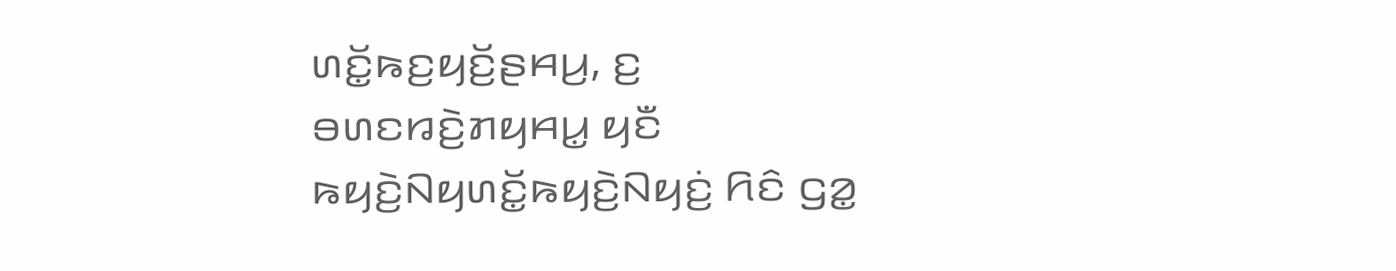ꤛꤢꤩ꤭ꤒꤢ꤬ꤟꤢꤩ꤬ꤔꤌꤣ꤬, ꤢ꤬ ꤋꤛꤢꤙꤢꤧ꤬ꤊꤟꤌꤣ꤭ ꤟꤢꤪ ꤒꤟꤢꤧ꤬ꤡꤟꤛꤢꤩ꤭ꤒꤟꤢꤧ꤬ꤡꤟꤢꤦ꤬ ꤖꤢꤨ ꤞꤤ꤭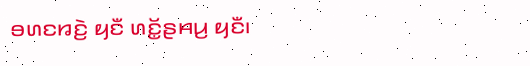ꤋꤛꤢꤙꤢꤧ꤬ ꤟꤢꤪ ꤛꤢꤩ꤭ꤔꤌꤣ꤬ ꤟꤢꤪ꤯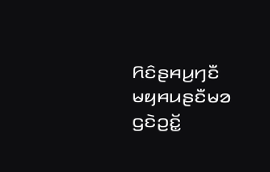ꤖꤢꤨꤔꤌꤣ꤬ꤚꤢꤪ ꤗꤟꤌꤣꤔꤢꤪꤗꤤ ꤞꤢꤧꤑꤢꤩ꤭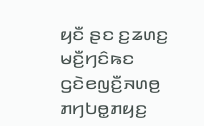ꤟꤢꤪ ꤔꤢ ꤢ꤬ꤘꤛꤢ꤬ ꤗꤢꤪ꤬ꤚꤢꤨꤒꤢ ꤞꤢꤧꤕꤜꤢꤪ꤬ꤏꤛꤥ꤬ ꤊꤚꤝꤥ꤭ꤊꤟꤢ꤬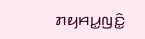ꤊꤟꤌꤣ꤭ꤜꤢꤨ꤭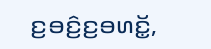ꤢ꤬ꤋꤢꤨ꤬ꤢ꤬ꤋꤛꤢꤩ꤭,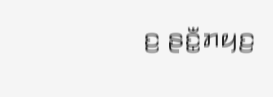ꤢ꤬ ꤔꤢꤪ꤭ꤊꤟꤢ꤬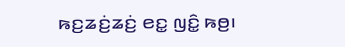ꤒꤢ꤬ꤘꤢꤦ꤬ꤘꤢꤦ꤬ ꤕꤢ꤭ ꤜꤢꤨ꤭ ꤒꤥ꤬꤯